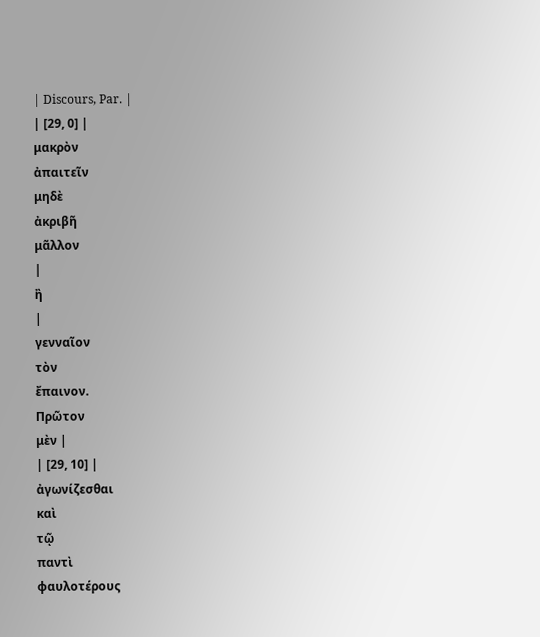| Discours, Par. |
| [29, 0] |
μακρὸν
ἀπαιτεῖν
μηδὲ
ἀκριβῆ
μᾶλλον
|
ἢ
|
γενναῖον
τὸν
ἔπαινον.
Πρῶτον
μὲν |
| [29, 10] |
ἀγωνίζεσθαι
καὶ
τῷ
παντὶ
φαυλοτέρους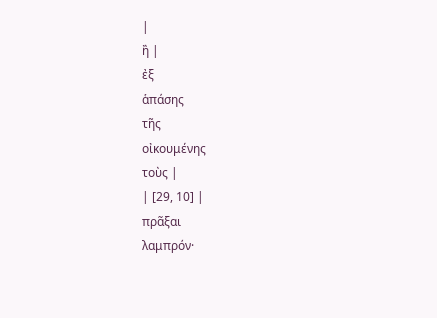|
ἢ |
ἐξ
ἁπάσης
τῆς
οἰκουμένης
τοὺς |
| [29, 10] |
πρᾶξαι
λαμπρόν·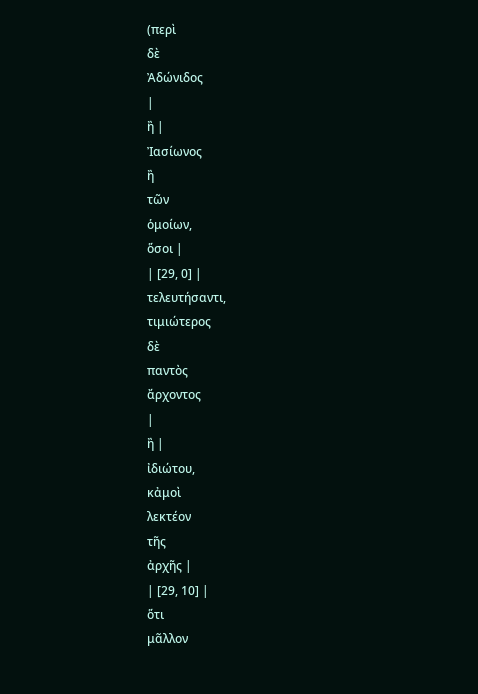(περὶ
δὲ
Ἀδώνιδος
|
ἢ |
Ἰασίωνος
ἢ
τῶν
ὁμοίων,
ὅσοι |
| [29, 0] |
τελευτήσαντι,
τιμιώτερος
δὲ
παντὸς
ἄρχοντος
|
ἢ |
ἰδιώτου,
κἀμοὶ
λεκτέον
τῆς
ἀρχῆς |
| [29, 10] |
ὅτι
μᾶλλον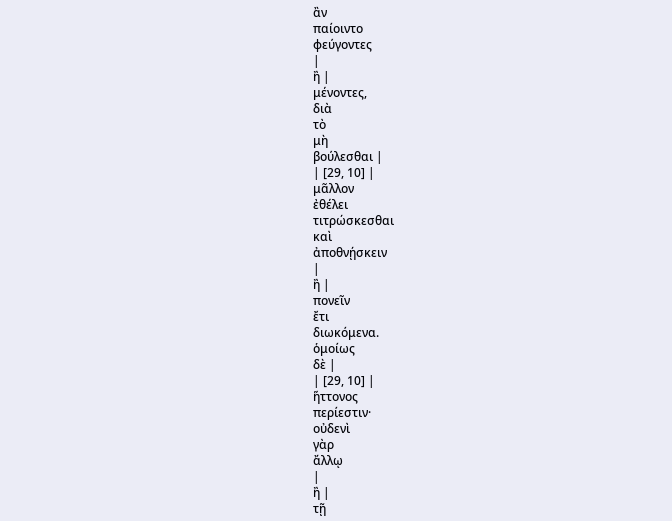ἂν
παίοιντο
φεύγοντες
|
ἢ |
μένοντες,
διὰ
τὸ
μὴ
βούλεσθαι |
| [29, 10] |
μᾶλλον
ἐθέλει
τιτρώσκεσθαι
καὶ
ἀποθνῄσκειν
|
ἢ |
πονεῖν
ἔτι
διωκόμενα.
ὁμοίως
δὲ |
| [29, 10] |
ἥττονος
περίεστιν·
οὐδενὶ
γὰρ
ἄλλῳ
|
ἢ |
τῇ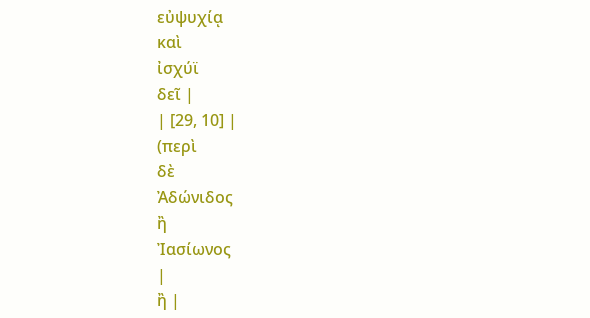εὐψυχίᾳ
καὶ
ἰσχύϊ
δεῖ |
| [29, 10] |
(περὶ
δὲ
Ἀδώνιδος
ἢ
Ἰασίωνος
|
ἢ |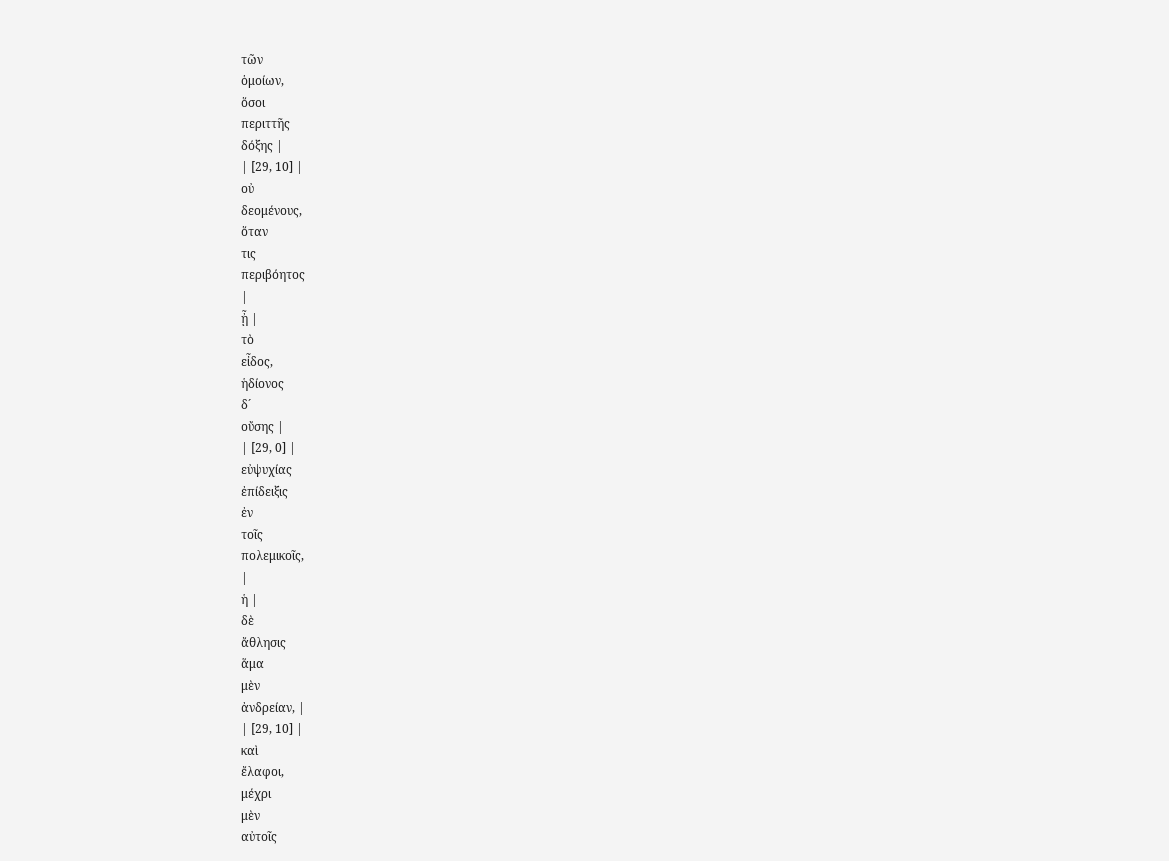τῶν
ὁμοίων,
ὅσοι
περιττῆς
δόξης |
| [29, 10] |
οὐ
δεομένους,
ὅταν
τις
περιβόητος
|
ᾖ |
τὸ
εἶδος,
ἡδίονος
δ´
οὔσης |
| [29, 0] |
εὐψυχίας
ἐπίδειξις
ἐν
τοῖς
πολεμικοῖς,
|
ἡ |
δὲ
ἄθλησις
ἅμα
μὲν
ἀνδρείαν, |
| [29, 10] |
καὶ
ἔλαφοι,
μέχρι
μὲν
αὐτοῖς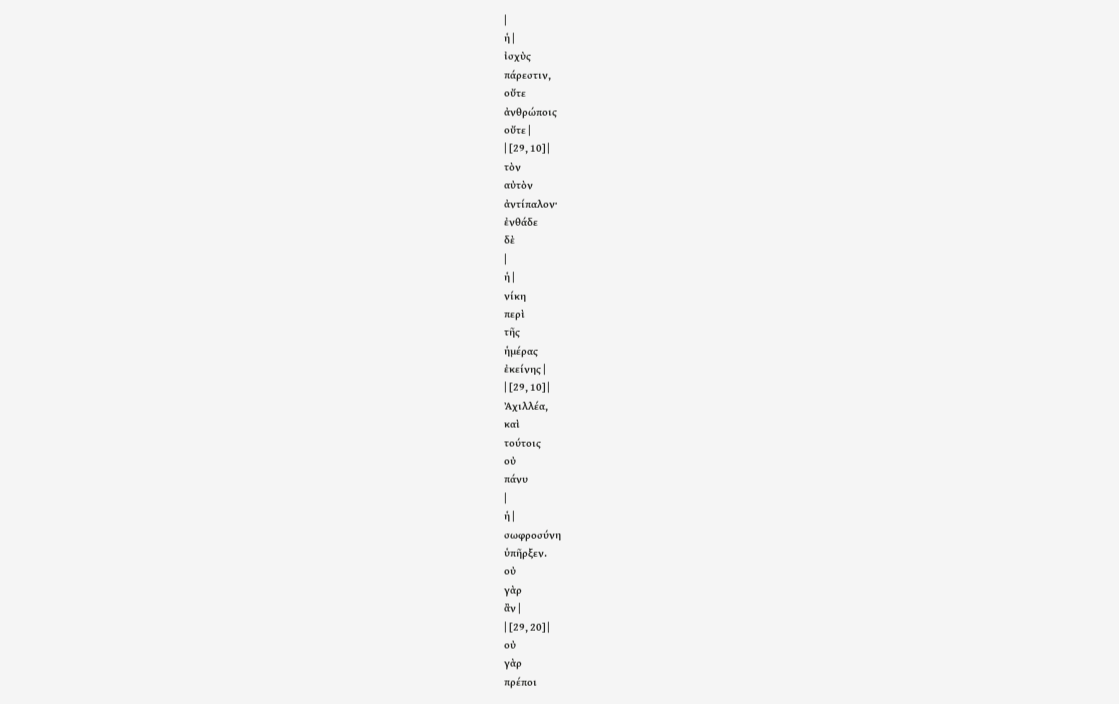|
ἡ |
ἰσχὺς
πάρεστιν,
οὔτε
ἀνθρώποις
οὔτε |
| [29, 10] |
τὸν
αὐτὸν
ἀντίπαλον·
ἐνθάδε
δὲ
|
ἡ |
νίκη
περὶ
τῆς
ἡμέρας
ἐκείνης |
| [29, 10] |
Ἀχιλλέα,
καὶ
τούτοις
οὐ
πάνυ
|
ἡ |
σωφροσύνη
ὑπῆρξεν.
οὐ
γὰρ
ἂν |
| [29, 20] |
οὐ
γὰρ
πρέποι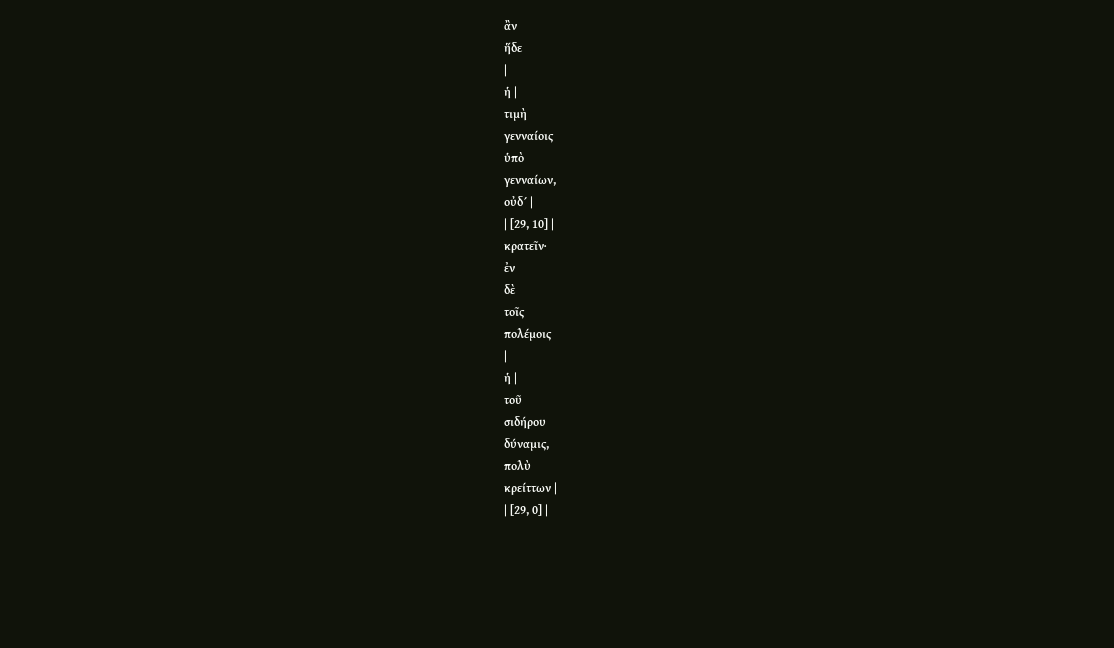ἂν
ἥδε
|
ἡ |
τιμὴ
γενναίοις
ὑπὸ
γενναίων,
οὐδ´ |
| [29, 10] |
κρατεῖν·
ἐν
δὲ
τοῖς
πολέμοις
|
ἡ |
τοῦ
σιδήρου
δύναμις,
πολὺ
κρείττων |
| [29, 0] |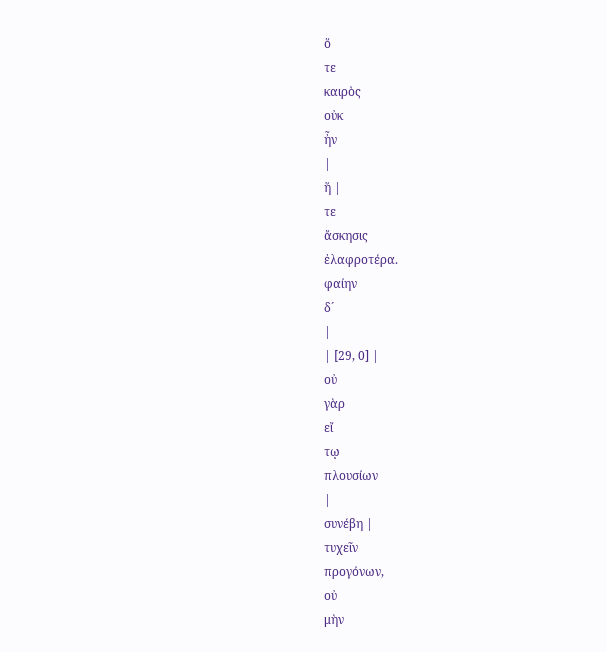ὅ
τε
καιρὸς
οὐκ
ἦν
|
ἥ |
τε
ἄσκησις
ἐλαφροτέρα.
φαίην
δ´
|
| [29, 0] |
οὐ
γὰρ
εἴ
τῳ
πλουσίων
|
συνέβη |
τυχεῖν
προγόνων,
οὐ
μὴν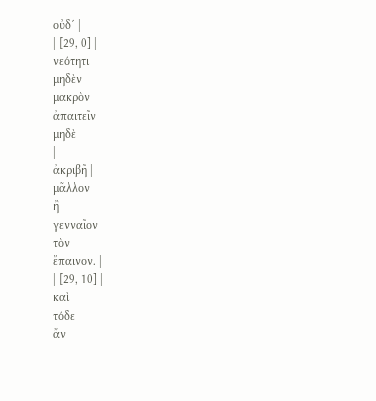οὐδ´ |
| [29, 0] |
νεότητι
μηδὲν
μακρὸν
ἀπαιτεῖν
μηδὲ
|
ἀκριβῆ |
μᾶλλον
ἢ
γενναῖον
τὸν
ἔπαινον. |
| [29, 10] |
καὶ
τόδε
ἄν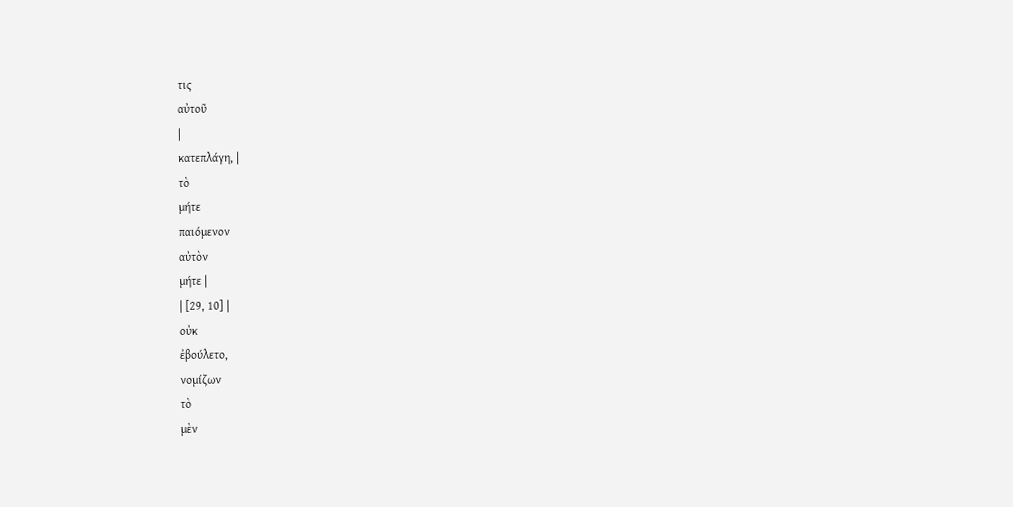τις
αὐτοῦ
|
κατεπλάγη, |
τὸ
μήτε
παιόμενον
αὐτὸν
μήτε |
| [29, 10] |
οὐκ
ἐβούλετο,
νομίζων
τὸ
μὲν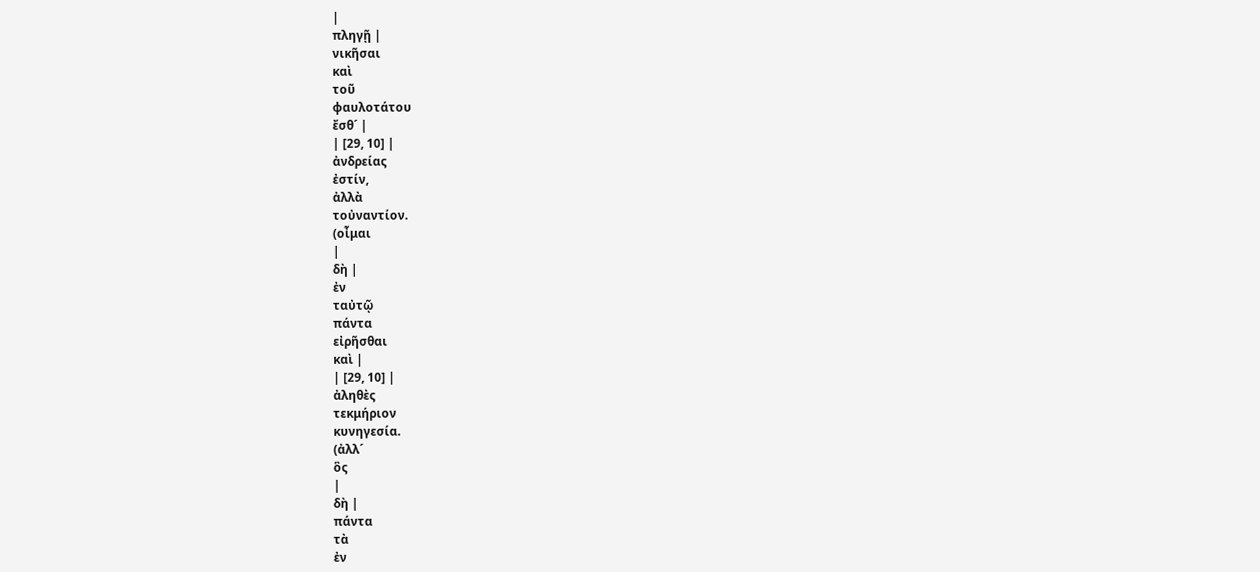|
πληγῇ |
νικῆσαι
καὶ
τοῦ
φαυλοτάτου
ἔσθ´ |
| [29, 10] |
ἀνδρείας
ἐστίν,
ἀλλὰ
τοὐναντίον.
(οἶμαι
|
δὴ |
ἐν
ταὐτῷ
πάντα
εἰρῆσθαι
καὶ |
| [29, 10] |
ἀληθὲς
τεκμήριον
κυνηγεσία.
(ἀλλ´
ὃς
|
δὴ |
πάντα
τὰ
ἐν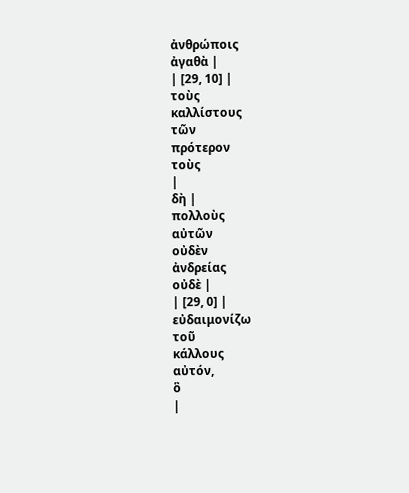ἀνθρώποις
ἀγαθὰ |
| [29, 10] |
τοὺς
καλλίστους
τῶν
πρότερον
τοὺς
|
δὴ |
πολλοὺς
αὐτῶν
οὐδὲν
ἀνδρείας
οὐδὲ |
| [29, 0] |
εὐδαιμονίζω
τοῦ
κάλλους
αὐτόν,
ὃ
|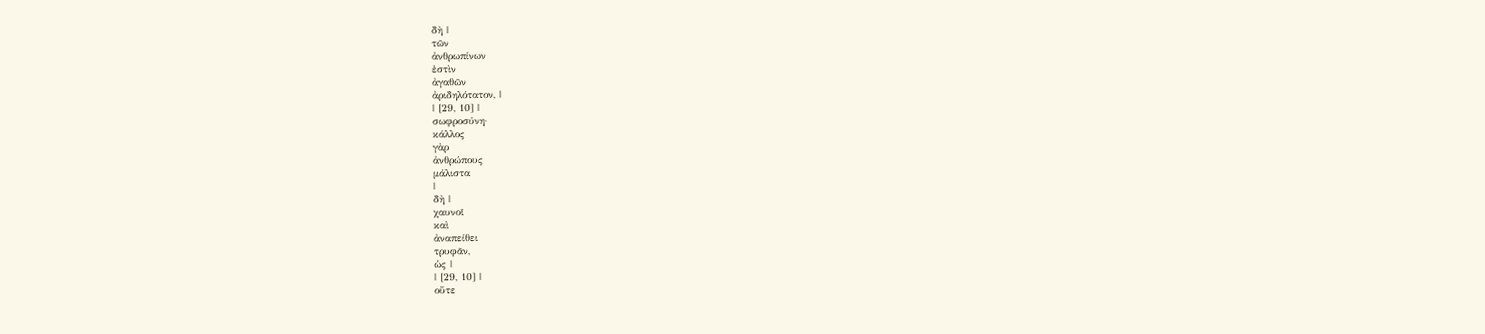δὴ |
τῶν
ἀνθρωπίνων
ἐστὶν
ἀγαθῶν
ἀριδηλότατον, |
| [29, 10] |
σωφροσύνη·
κάλλος
γὰρ
ἀνθρώπους
μάλιστα
|
δὴ |
χαυνοῖ
καὶ
ἀναπείθει
τρυφᾶν,
ὡς |
| [29, 10] |
οὔτε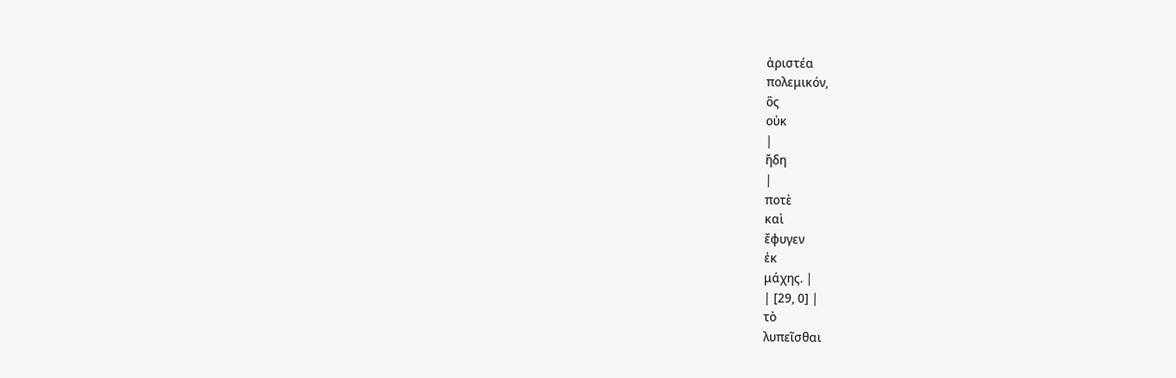ἀριστέα
πολεμικόν,
ὃς
οὐκ
|
ἤδη
|
ποτὲ
καὶ
ἔφυγεν
ἐκ
μάχης. |
| [29, 0] |
τὸ
λυπεῖσθαι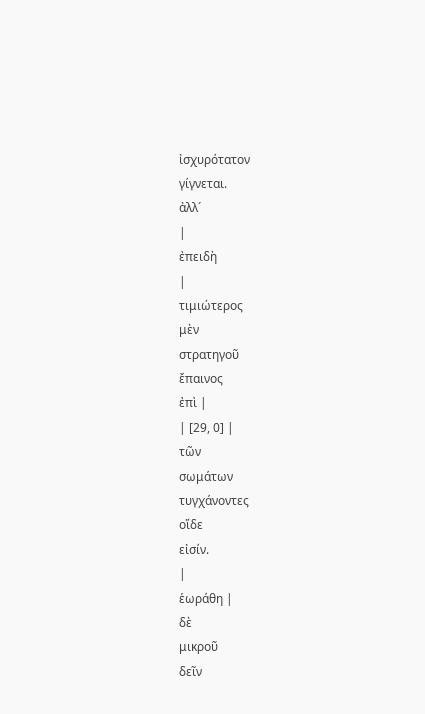ἰσχυρότατον
γίγνεται.
ἀλλ´
|
ἐπειδὴ
|
τιμιώτερος
μὲν
στρατηγοῦ
ἔπαινος
ἐπὶ |
| [29, 0] |
τῶν
σωμάτων
τυγχάνοντες
οἵδε
εἰσίν.
|
ἑωράθη |
δὲ
μικροῦ
δεῖν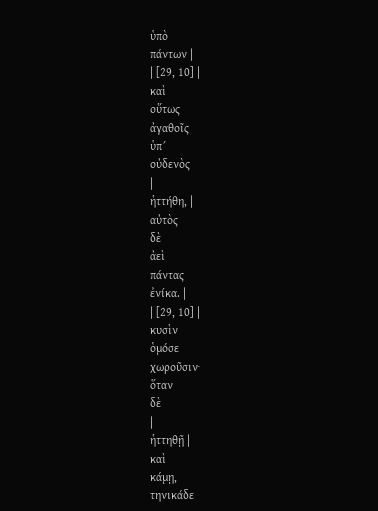ὑπὸ
πάντων |
| [29, 10] |
καὶ
οὕτως
ἀγαθοῖς
ὑπ´
οὐδενὸς
|
ἡττήθη, |
αὐτὸς
δὲ
ἀεὶ
πάντας
ἐνίκα. |
| [29, 10] |
κυσὶν
ὁμόσε
χωροῦσιν·
ὅταν
δὲ
|
ἡττηθῇ |
καὶ
κάμῃ,
τηνικάδε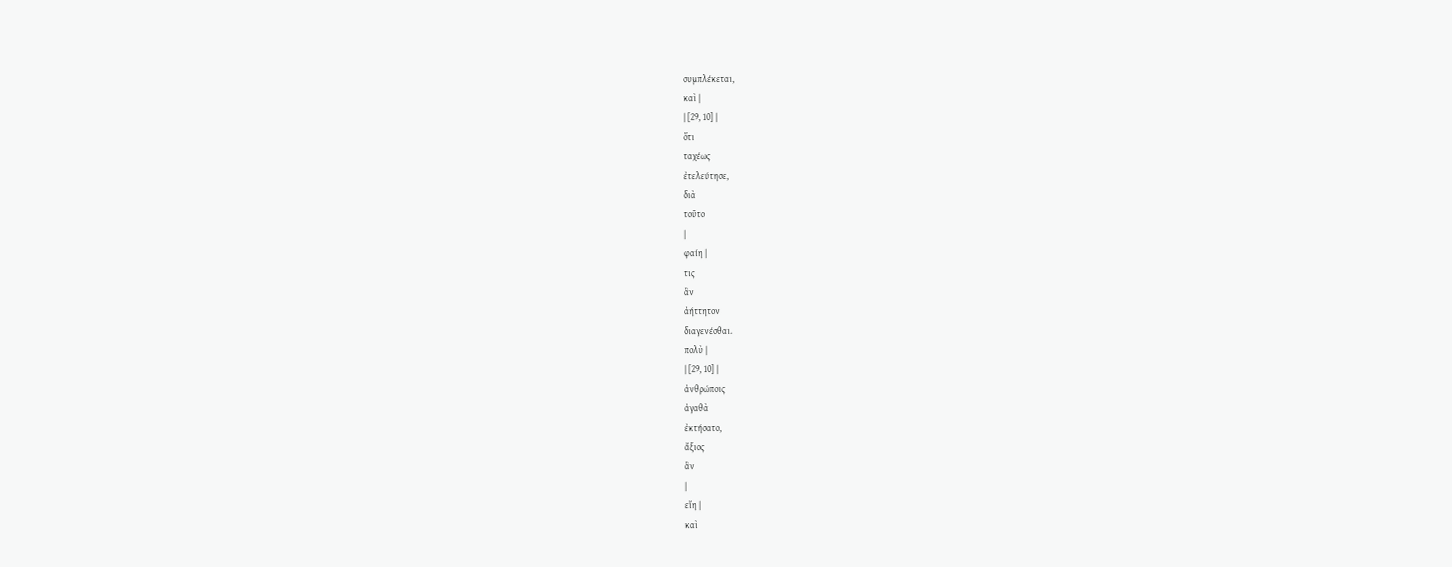συμπλέκεται,
καὶ |
| [29, 10] |
ὅτι
ταχέως
ἐτελεύτησε,
διὰ
τοῦτο
|
φαίη |
τις
ἂν
ἀήττητον
διαγενέσθαι.
πολὺ |
| [29, 10] |
ἀνθρώποις
ἀγαθὰ
ἐκτήσατο,
ἄξιος
ἂν
|
εἴη |
καὶ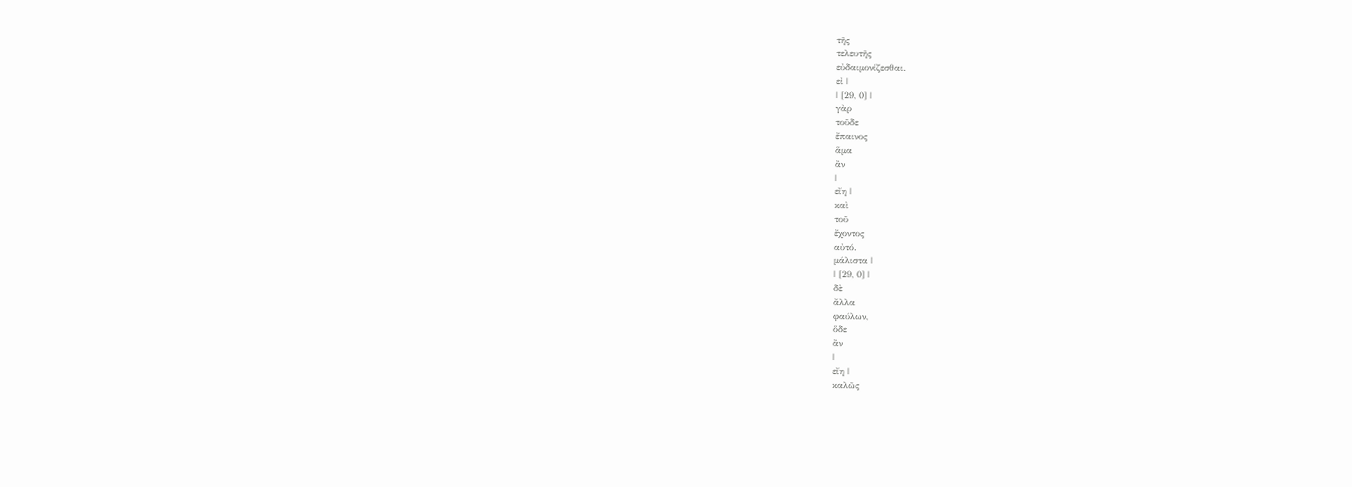τῆς
τελευτῆς
εὐδαιμονίζεσθαι.
εἰ |
| [29, 0] |
γὰρ
τοῦδε
ἔπαινος
ἅμα
ἂν
|
εἴη |
καὶ
τοῦ
ἔχοντος
αὐτό.
μάλιστα |
| [29, 0] |
δὲ
ἄλλα
φαύλων,
ὅδε
ἂν
|
εἴη |
καλῶς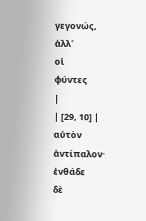γεγονώς,
ἀλλ´
οἱ
φύντες
|
| [29, 10] |
αὐτὸν
ἀντίπαλον·
ἐνθάδε
δὲ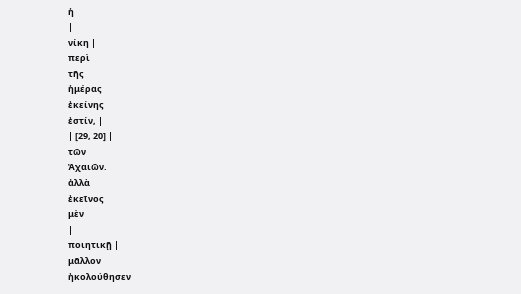ἡ
|
νίκη |
περὶ
τῆς
ἡμέρας
ἐκείνης
ἐστίν, |
| [29, 20] |
τῶν
Ἀχαιῶν.
ἀλλὰ
ἐκεῖνος
μὲν
|
ποιητικῇ |
μᾶλλον
ἠκολούθησεν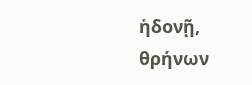ἡδονῇ,
θρήνων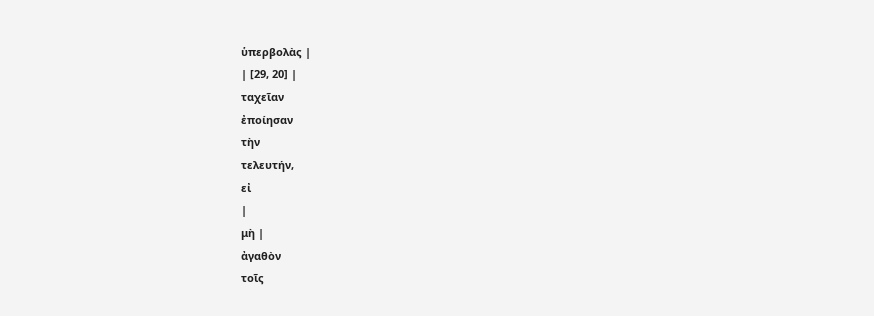ὑπερβολὰς |
| [29, 20] |
ταχεῖαν
ἐποίησαν
τὴν
τελευτήν,
εἰ
|
μὴ |
ἀγαθὸν
τοῖς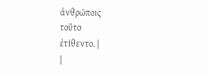ἀνθρώποις
τοῦτο
ἐτίθεντο. |
|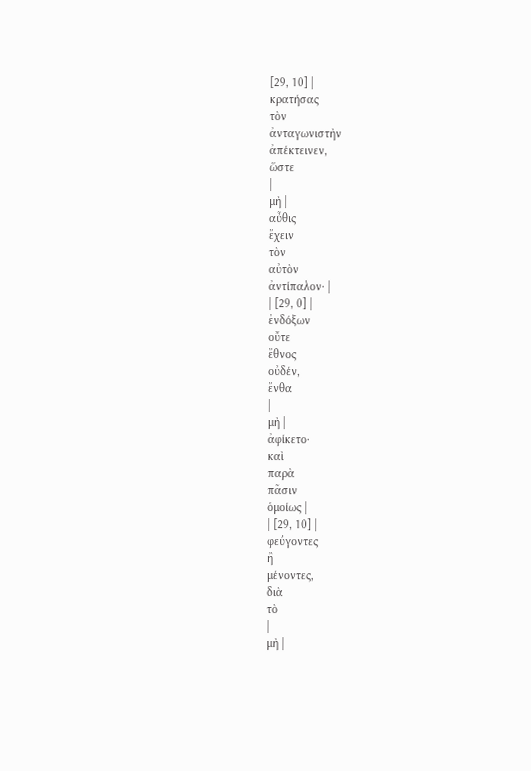[29, 10] |
κρατήσας
τὸν
ἀνταγωνιστὴν
ἀπέκτεινεν,
ὥστε
|
μὴ |
αὖθις
ἔχειν
τὸν
αὐτὸν
ἀντίπαλον· |
| [29, 0] |
ἐνδόξων
οὔτε
ἔθνος
οὐδέν,
ἔνθα
|
μὴ |
ἀφίκετο·
καὶ
παρὰ
πᾶσιν
ὁμοίως |
| [29, 10] |
φεύγοντες
ἢ
μένοντες,
διὰ
τὸ
|
μὴ |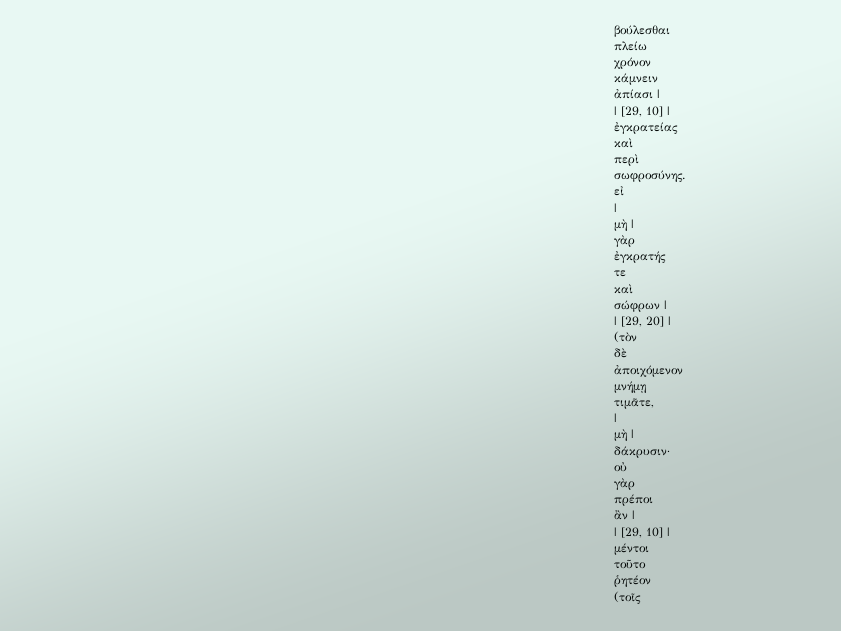βούλεσθαι
πλείω
χρόνον
κάμνειν
ἀπίασι |
| [29, 10] |
ἐγκρατείας
καὶ
περὶ
σωφροσύνης.
εἰ
|
μὴ |
γὰρ
ἐγκρατής
τε
καὶ
σώφρων |
| [29, 20] |
(τὸν
δὲ
ἀποιχόμενον
μνήμῃ
τιμᾶτε,
|
μὴ |
δάκρυσιν·
οὐ
γὰρ
πρέποι
ἂν |
| [29, 10] |
μέντοι
τοῦτο
ῥητέον
(τοῖς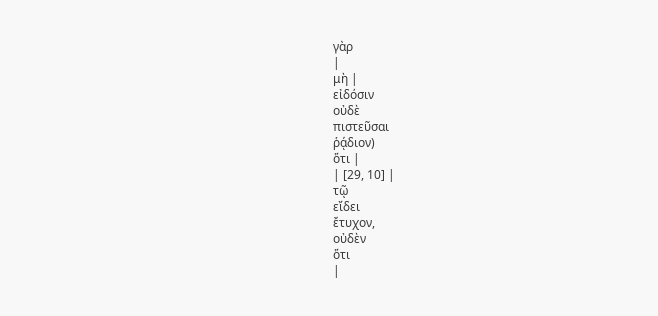γὰρ
|
μὴ |
εἰδόσιν
οὐδὲ
πιστεῦσαι
ῥᾴδιον)
ὅτι |
| [29, 10] |
τῷ
εἴδει
ἔτυχον,
οὐδὲν
ὅτι
|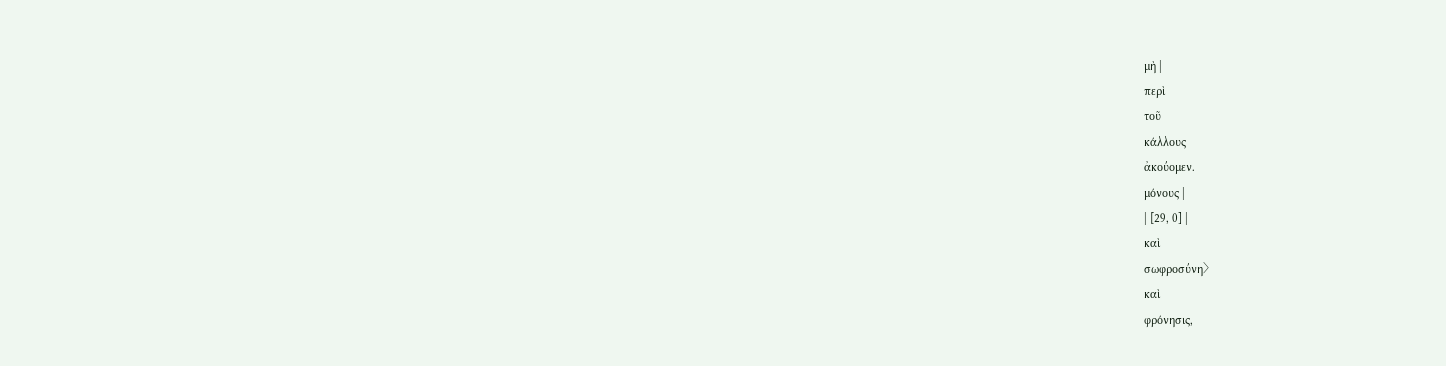μὴ |
περὶ
τοῦ
κάλλους
ἀκούομεν.
μόνους |
| [29, 0] |
καὶ
σωφροσύνη〉
καὶ
φρόνησις,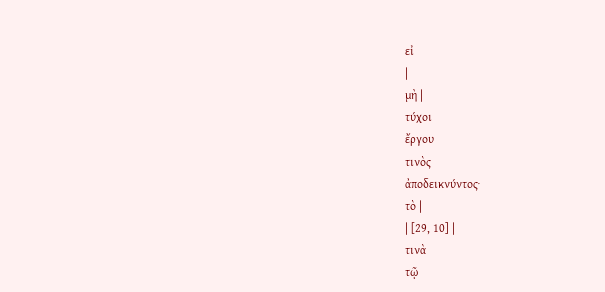εἰ
|
μὴ |
τύχοι
ἔργου
τινὸς
ἀποδεικνύντος·
τὸ |
| [29, 10] |
τινὰ
τῷ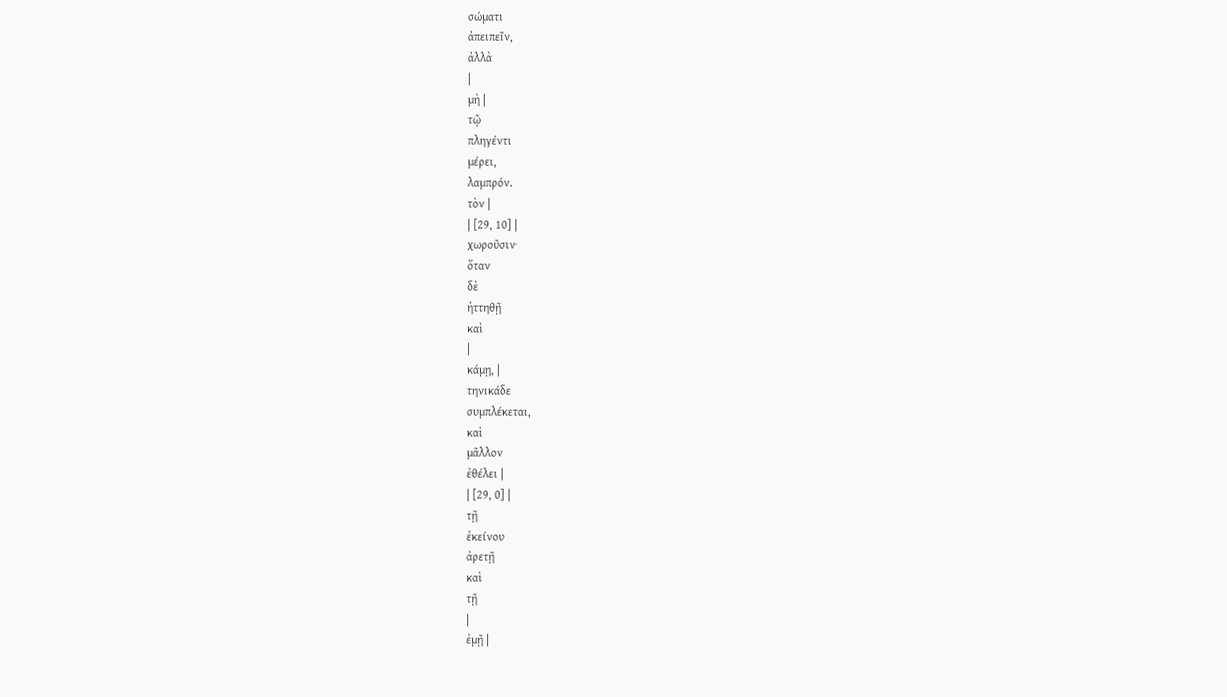σώματι
ἀπειπεῖν,
ἀλλὰ
|
μὴ |
τῷ
πληγέντι
μέρει,
λαμπρόν.
τὸν |
| [29, 10] |
χωροῦσιν·
ὅταν
δὲ
ἡττηθῇ
καὶ
|
κάμῃ, |
τηνικάδε
συμπλέκεται,
καὶ
μᾶλλον
ἐθέλει |
| [29, 0] |
τῇ
ἐκείνου
ἀρετῇ
καὶ
τῇ
|
ἐμῇ |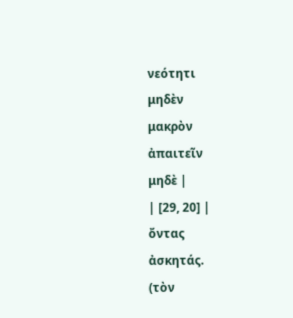νεότητι
μηδὲν
μακρὸν
ἀπαιτεῖν
μηδὲ |
| [29, 20] |
ὄντας
ἀσκητάς.
(τὸν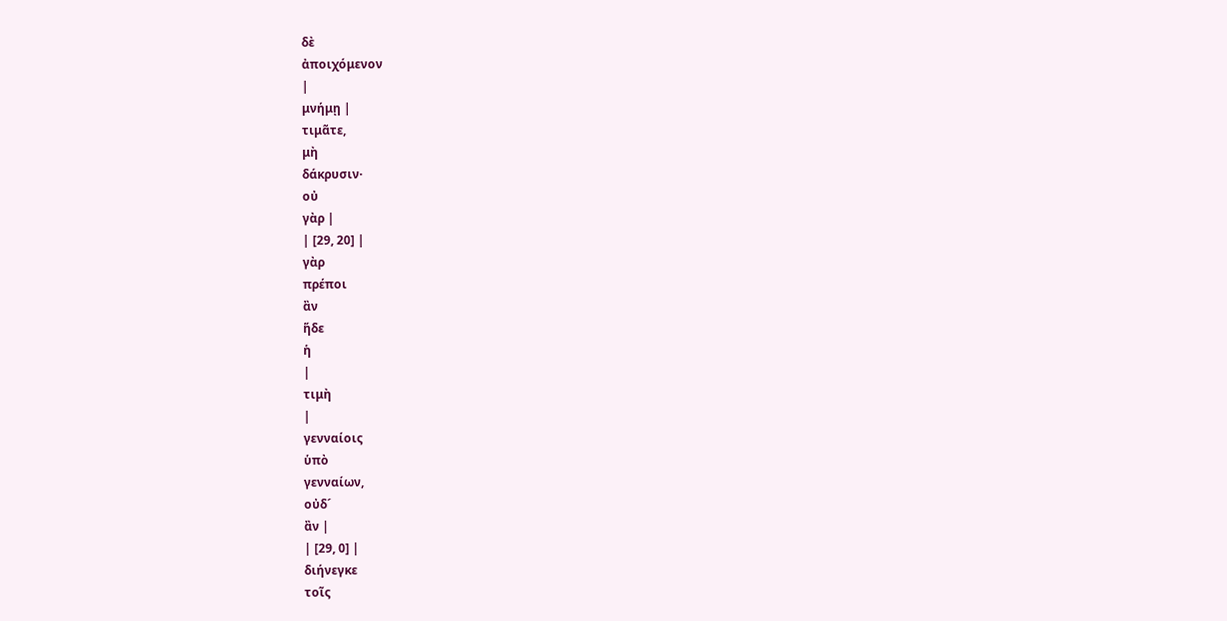δὲ
ἀποιχόμενον
|
μνήμῃ |
τιμᾶτε,
μὴ
δάκρυσιν·
οὐ
γὰρ |
| [29, 20] |
γὰρ
πρέποι
ἂν
ἥδε
ἡ
|
τιμὴ
|
γενναίοις
ὑπὸ
γενναίων,
οὐδ´
ἂν |
| [29, 0] |
διήνεγκε
τοῖς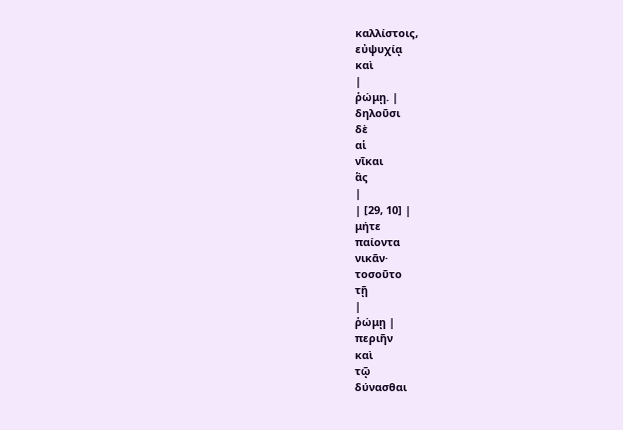καλλίστοις,
εὐψυχίᾳ
καὶ
|
ῥώμῃ. |
δηλοῦσι
δὲ
αἱ
νῖκαι
ἃς
|
| [29, 10] |
μήτε
παίοντα
νικᾶν·
τοσοῦτο
τῇ
|
ῥώμῃ |
περιῆν
καὶ
τῷ
δύνασθαι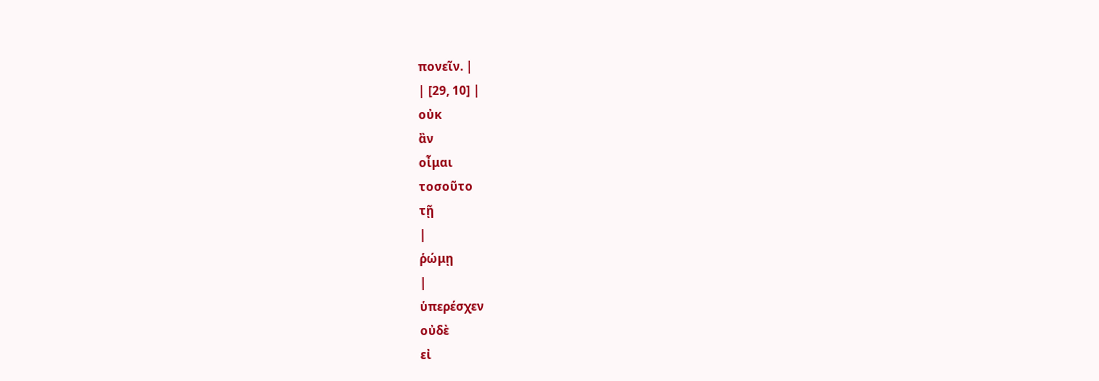πονεῖν. |
| [29, 10] |
οὐκ
ἂν
οἶμαι
τοσοῦτο
τῇ
|
ῥώμῃ
|
ὑπερέσχεν
οὐδὲ
εἰ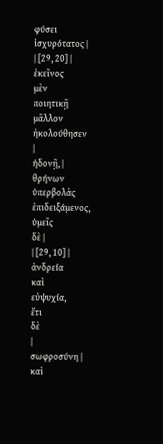φύσει
ἰσχυρότατος |
| [29, 20] |
ἐκεῖνος
μὲν
ποιητικῇ
μᾶλλον
ἠκολούθησεν
|
ἡδονῇ, |
θρήνων
ὑπερβολὰς
ἐπιδειξάμενος,
ὑμεῖς
δὲ |
| [29, 10] |
ἀνδρεία
καὶ
εὐψυχία,
ἔτι
δὲ
|
σωφροσύνη |
καὶ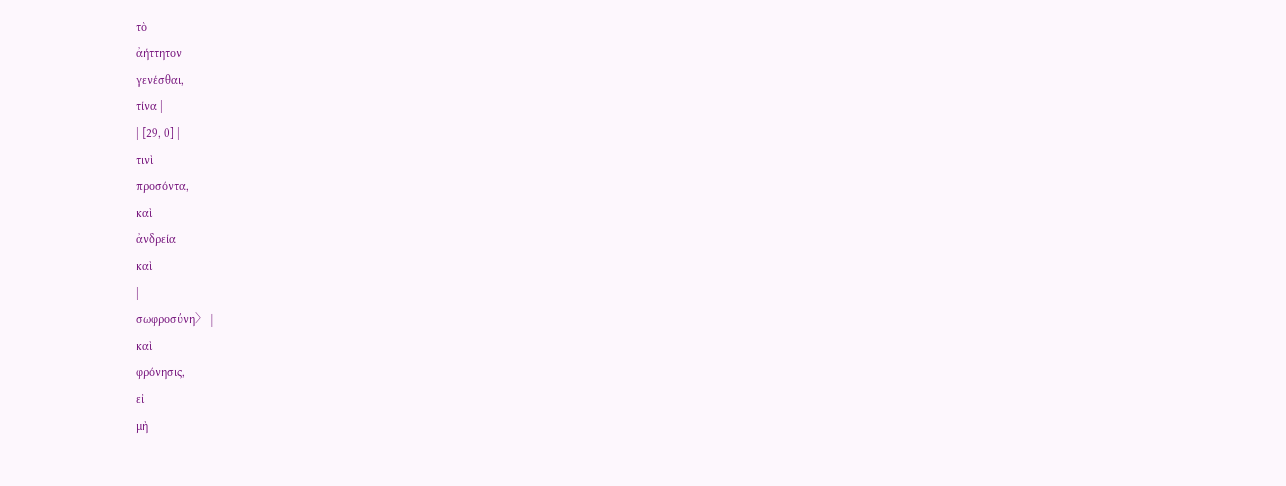τὸ
ἀήττητον
γενέσθαι,
τίνα |
| [29, 0] |
τινὶ
προσόντα,
καὶ
ἀνδρεία
καὶ
|
σωφροσύνη〉 |
καὶ
φρόνησις,
εἰ
μὴ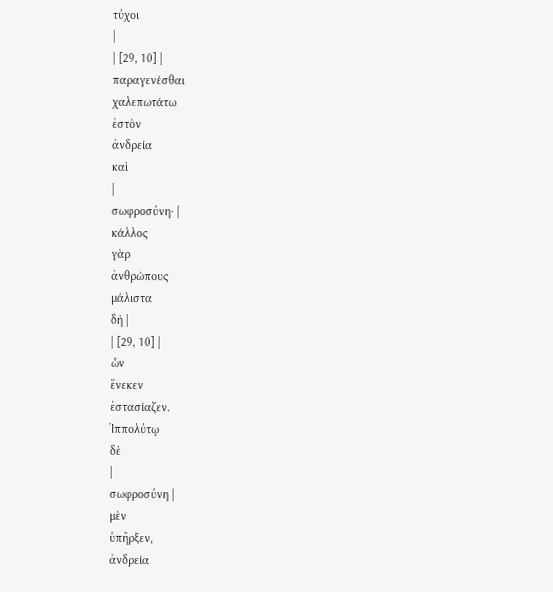τύχοι
|
| [29, 10] |
παραγενέσθαι
χαλεπωτάτω
ἐστὸν
ἀνδρεία
καὶ
|
σωφροσύνη· |
κάλλος
γὰρ
ἀνθρώπους
μάλιστα
δὴ |
| [29, 10] |
ὧν
ἕνεκεν
ἐστασίαζεν.
Ἱππολύτῳ
δὲ
|
σωφροσύνη |
μὲν
ὑπῆρξεν,
ἀνδρεία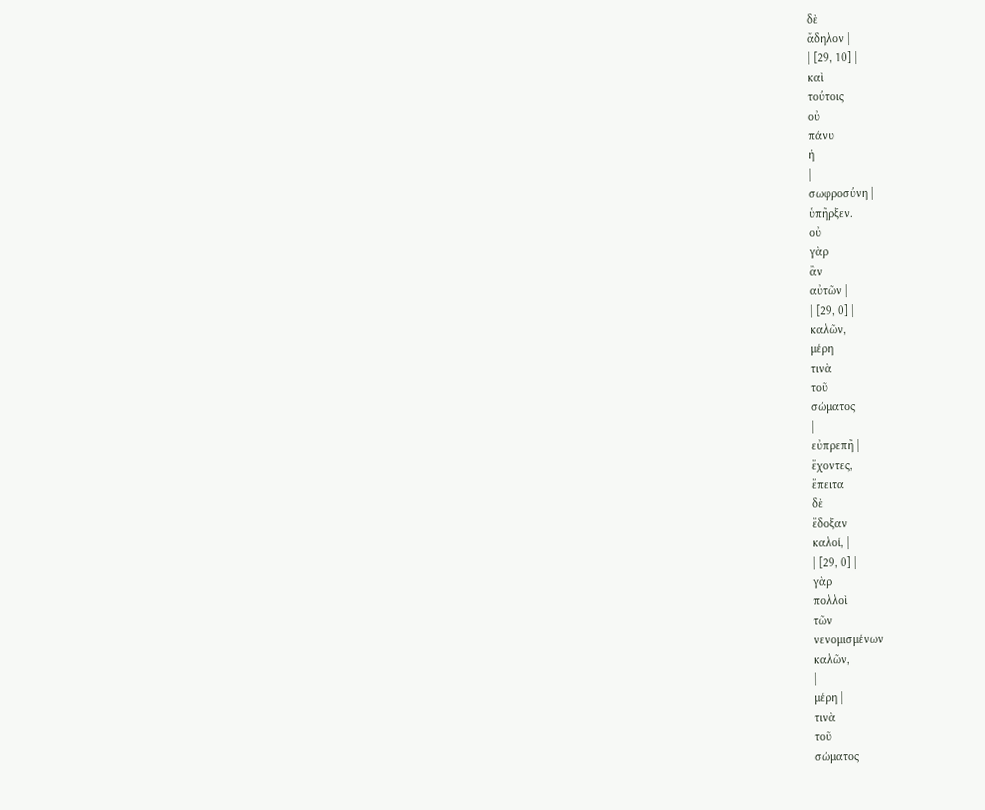δὲ
ἄδηλον |
| [29, 10] |
καὶ
τούτοις
οὐ
πάνυ
ἡ
|
σωφροσύνη |
ὑπῆρξεν.
οὐ
γὰρ
ἂν
αὐτῶν |
| [29, 0] |
καλῶν,
μέρη
τινὰ
τοῦ
σώματος
|
εὐπρεπῆ |
ἔχοντες,
ἔπειτα
δὲ
ἔδοξαν
καλοί, |
| [29, 0] |
γὰρ
πολλοὶ
τῶν
νενομισμένων
καλῶν,
|
μέρη |
τινὰ
τοῦ
σώματος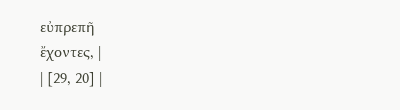εὐπρεπῆ
ἔχοντες, |
| [29, 20] |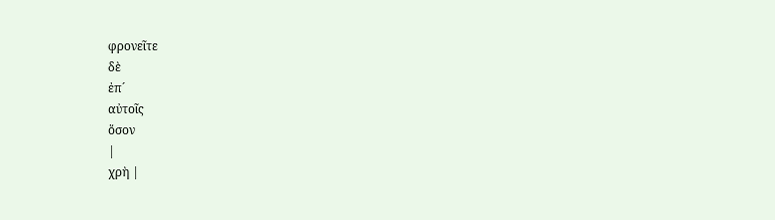φρονεῖτε
δὲ
ἐπ´
αὐτοῖς
ὅσον
|
χρὴ |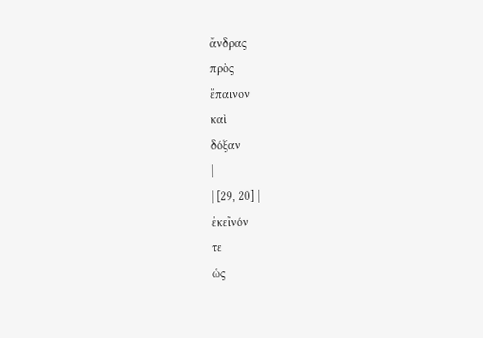ἄνδρας
πρὸς
ἔπαινον
καὶ
δόξαν
|
| [29, 20] |
ἐκεῖνόν
τε
ὡς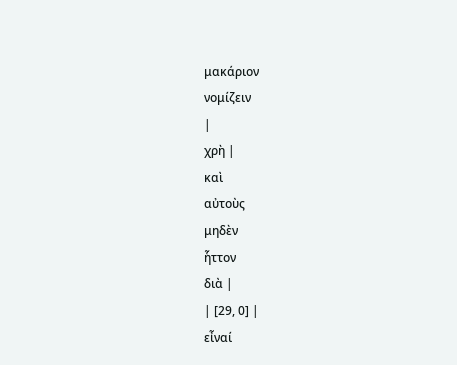μακάριον
νομίζειν
|
χρὴ |
καὶ
αὐτοὺς
μηδὲν
ἧττον
διὰ |
| [29, 0] |
εἶναί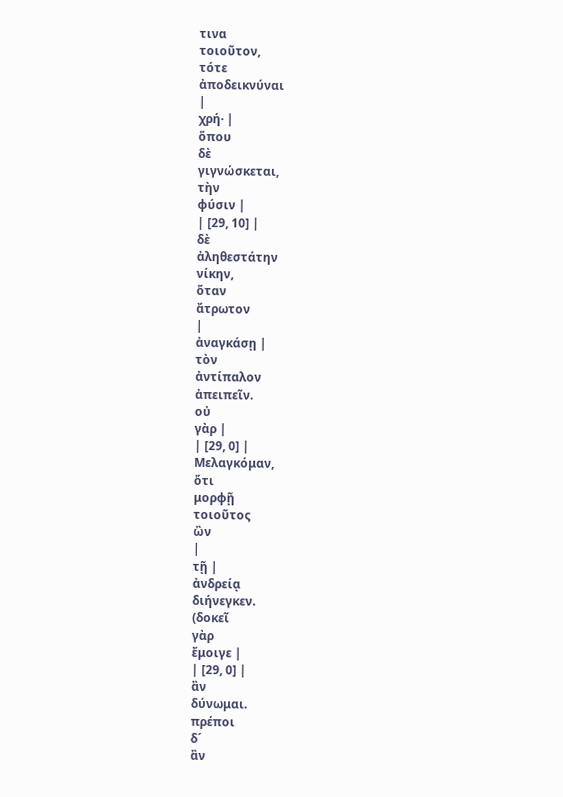τινα
τοιοῦτον,
τότε
ἀποδεικνύναι
|
χρή· |
ὅπου
δὲ
γιγνώσκεται,
τὴν
φύσιν |
| [29, 10] |
δὲ
ἀληθεστάτην
νίκην,
ὅταν
ἄτρωτον
|
ἀναγκάσῃ |
τὸν
ἀντίπαλον
ἀπειπεῖν.
οὐ
γὰρ |
| [29, 0] |
Μελαγκόμαν,
ὅτι
μορφῇ
τοιοῦτος
ὢν
|
τῇ |
ἀνδρείᾳ
διήνεγκεν.
(δοκεῖ
γὰρ
ἔμοιγε |
| [29, 0] |
ἂν
δύνωμαι.
πρέποι
δ´
ἂν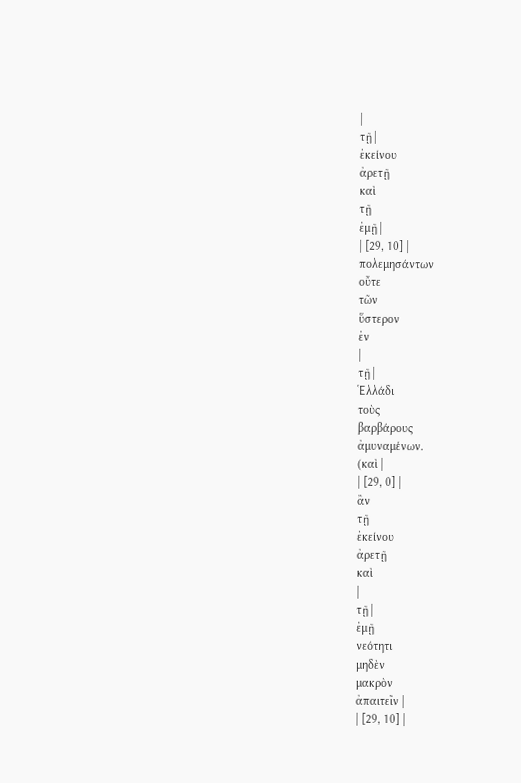|
τῇ |
ἐκείνου
ἀρετῇ
καὶ
τῇ
ἐμῇ |
| [29, 10] |
πολεμησάντων
οὔτε
τῶν
ὕστερον
ἐν
|
τῇ |
Ἑλλάδι
τοὺς
βαρβάρους
ἀμυναμένων.
(καὶ |
| [29, 0] |
ἂν
τῇ
ἐκείνου
ἀρετῇ
καὶ
|
τῇ |
ἐμῇ
νεότητι
μηδὲν
μακρὸν
ἀπαιτεῖν |
| [29, 10] |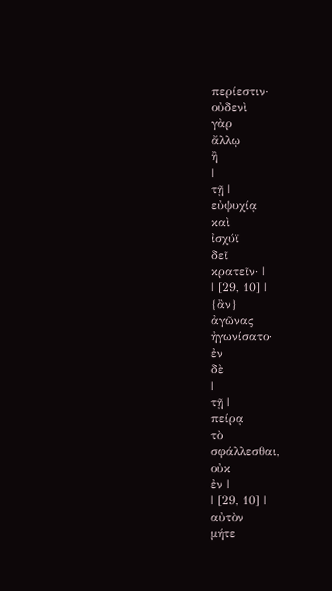περίεστιν·
οὐδενὶ
γὰρ
ἄλλῳ
ἢ
|
τῇ |
εὐψυχίᾳ
καὶ
ἰσχύϊ
δεῖ
κρατεῖν· |
| [29, 10] |
{ἂν}
ἀγῶνας
ἠγωνίσατο·
ἐν
δὲ
|
τῇ |
πείρᾳ
τὸ
σφάλλεσθαι,
οὐκ
ἐν |
| [29, 10] |
αὐτὸν
μήτε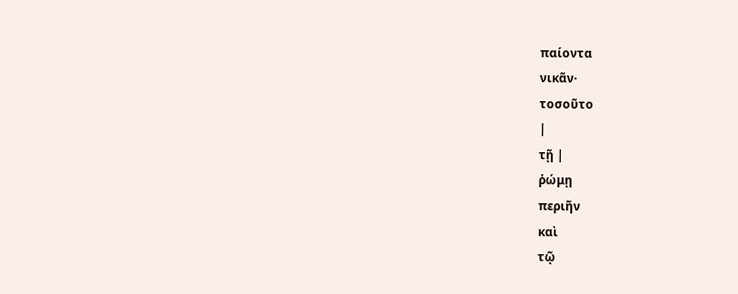παίοντα
νικᾶν·
τοσοῦτο
|
τῇ |
ῥώμῃ
περιῆν
καὶ
τῷ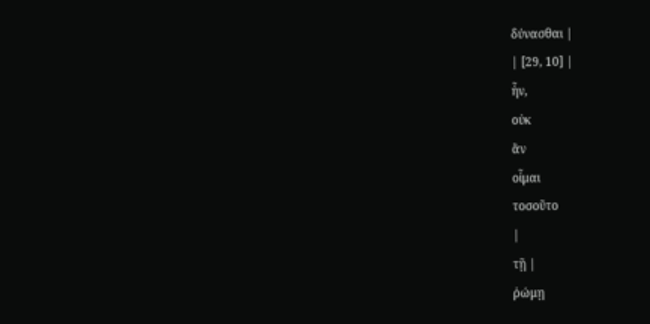δύνασθαι |
| [29, 10] |
ἦν,
οὐκ
ἂν
οἶμαι
τοσοῦτο
|
τῇ |
ῥώμῃ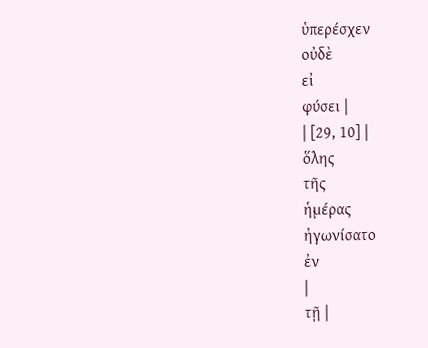ὑπερέσχεν
οὐδὲ
εἰ
φύσει |
| [29, 10] |
ὅλης
τῆς
ἡμέρας
ἠγωνίσατο
ἐν
|
τῇ |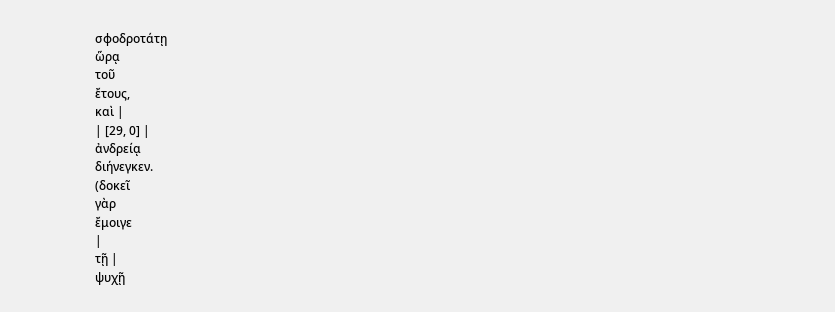σφοδροτάτῃ
ὥρᾳ
τοῦ
ἔτους,
καὶ |
| [29, 0] |
ἀνδρείᾳ
διήνεγκεν.
(δοκεῖ
γὰρ
ἔμοιγε
|
τῇ |
ψυχῇ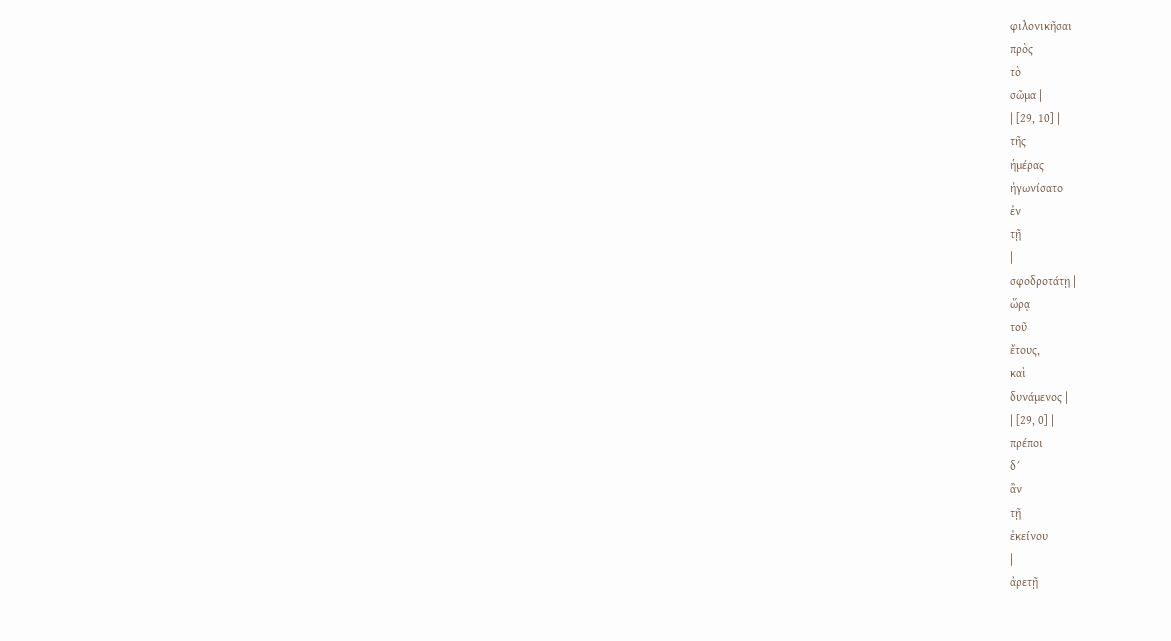φιλονικῆσαι
πρὸς
τὸ
σῶμα |
| [29, 10] |
τῆς
ἡμέρας
ἠγωνίσατο
ἐν
τῇ
|
σφοδροτάτῃ |
ὥρᾳ
τοῦ
ἔτους,
καὶ
δυνάμενος |
| [29, 0] |
πρέποι
δ´
ἂν
τῇ
ἐκείνου
|
ἀρετῇ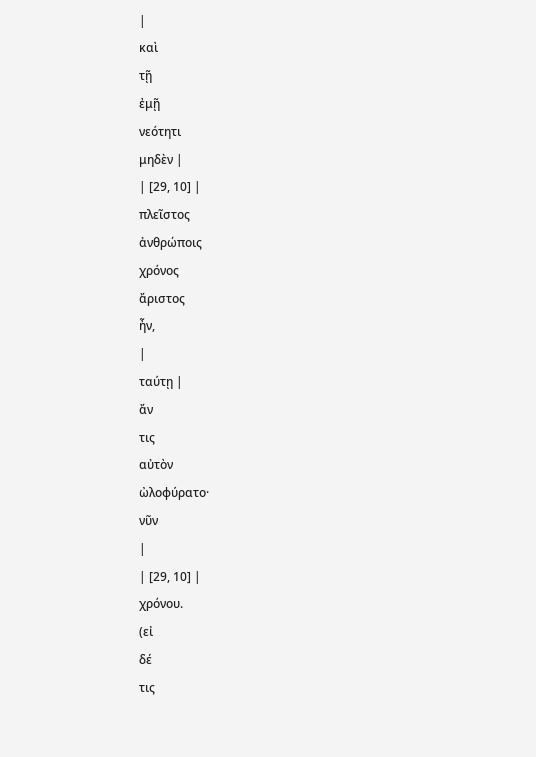|
καὶ
τῇ
ἐμῇ
νεότητι
μηδὲν |
| [29, 10] |
πλεῖστος
ἀνθρώποις
χρόνος
ἄριστος
ἦν,
|
ταύτῃ |
ἄν
τις
αὐτὸν
ὠλοφύρατο·
νῦν
|
| [29, 10] |
χρόνου.
(εἰ
δέ
τις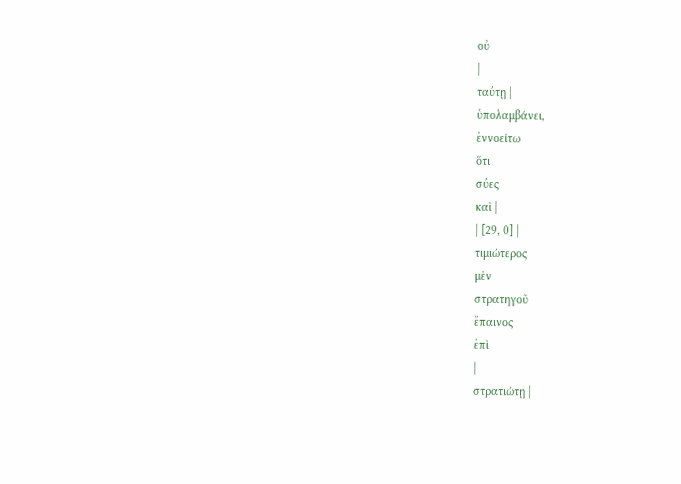οὐ
|
ταύτῃ |
ὑπολαμβάνει,
ἐννοείτω
ὅτι
σύες
καὶ |
| [29, 0] |
τιμιώτερος
μὲν
στρατηγοῦ
ἔπαινος
ἐπὶ
|
στρατιώτῃ |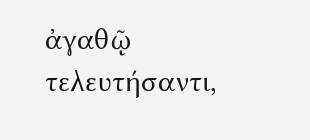ἀγαθῷ
τελευτήσαντι,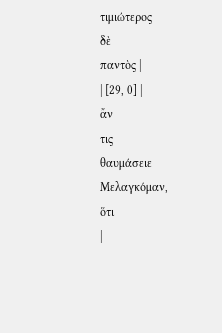τιμιώτερος
δὲ
παντὸς |
| [29, 0] |
ἄν
τις
θαυμάσειε
Μελαγκόμαν,
ὅτι
|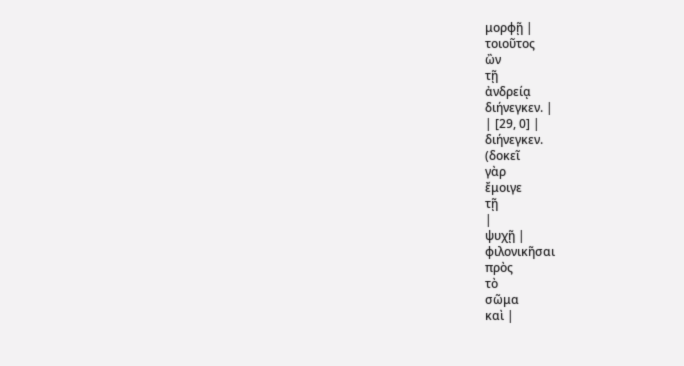μορφῇ |
τοιοῦτος
ὢν
τῇ
ἀνδρείᾳ
διήνεγκεν. |
| [29, 0] |
διήνεγκεν.
(δοκεῖ
γὰρ
ἔμοιγε
τῇ
|
ψυχῇ |
φιλονικῆσαι
πρὸς
τὸ
σῶμα
καὶ |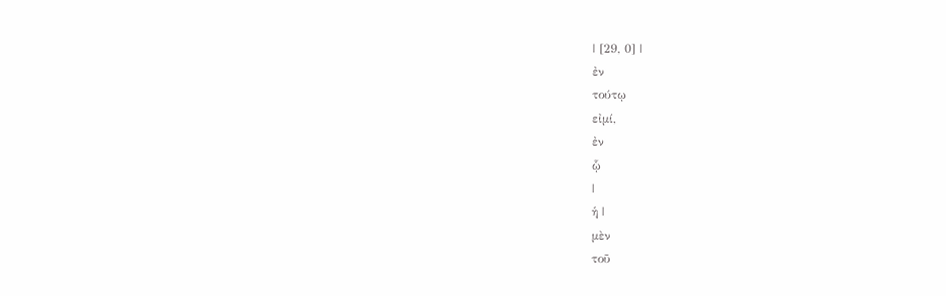| [29, 0] |
ἐν
τούτῳ
εἰμί,
ἐν
ᾧ
|
ἡ |
μὲν
τοῦ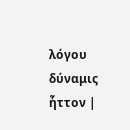λόγου
δύναμις
ἧττον |